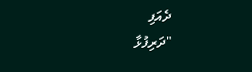ދެއަފި
"ދަރިފުޅާ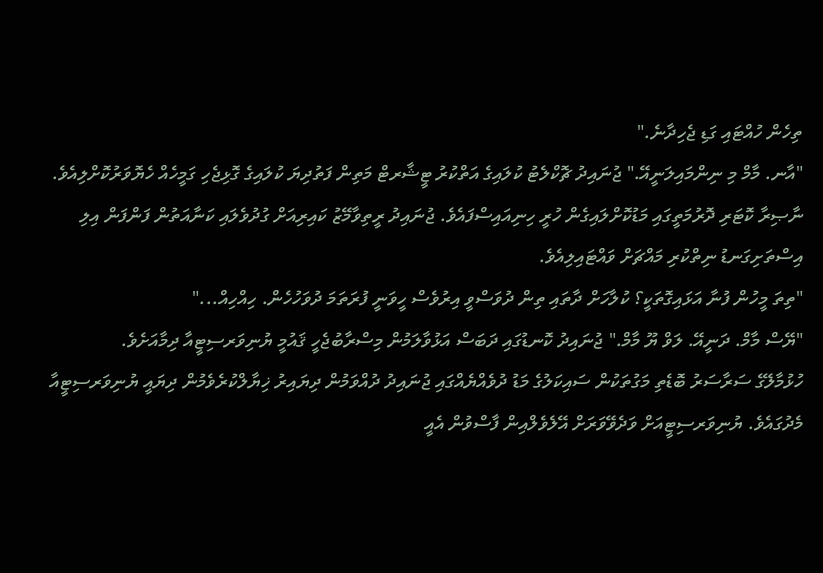ތިހެން ހުއްޓައި ގަޑި ޖެހިދާނެ."
"އާނ. މާމް މި ނިންމައިލަނީއޭ." ޖުނައިދު ޗޮކްލެޓު ކުލައިގެ އަތްކުރު ޓީޝާރޓް މަތިން ފަތުދިޔަ ކުލައިގެ ގޮޅިޖެހި ގަމީހެއް ހެޔޮވަރުކޮށްލިއެވެ.
ނާޞިރާ ކޮޓަރި ދޮރުމަތީގައި މަޑުކޮށްލައިގެން ހުރީ ހިނިއައިސްފައެވެ. ޖުނައިދު ރީތިވާމޭޒު ކައިރިއަށް ގުދުވެލައި ކަނާއަތުން ފަންފަން އިލި އިސްތަށިގަނޑު ނިތްކުރި މައްޗަށް ވައްޓައިލިއެވެ.
"ތިތަ މީހުން ފުނާ އަޅައިގޮތަކީ؟ ކުލާހަށް ދާތައި ތިން ދުވަސްވީ އިރުވެސް ހީވަނީ ފުރަތަމަ ދުވަހުހެން. ހިއްހިއް..."
"ޔޭސް މާމް. ދަނީއޭ. ލަވް ޔޫ މާމް." ޖުނައިދު ކޮނޑުގައި ދަބަސް އަޅުވާލަމުން މިސްރާބުޖެހީ ޤައުމީ ޔުނިވަރސިޓީއާ ދިމާއަށެވެ.
ހުޅުމާލޭގެ ސަރާސަރު ބޮޑެތި މަގުތަކުން ސައިކަލުގެ މަޑު ދުވެއްޔެއްގައި ޖުނައިދު ދުއްވަމުން ދިޔައިރު ޚިޔާލްކުރެވެމުން ދިޔައީ ޔުނިވަރސިޓީއާ މެދުގައެވެ. ޔުނިވަރސިޓީއަށް ވަދެވޭވަރަށް އޭލެވެލްއިން ފާސްވުން އެއީ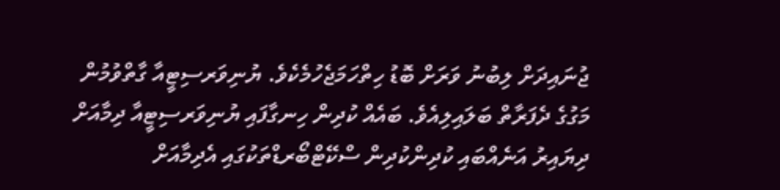ޖުނައިދަށް ލިބުނު ވަރަށް ބޮޑު ހިތްހަމަޖެހުމެކެވެ. ޔުނިވަރސިޓީއާ ގާތްވުމުން މަގުގެ ދެފަރާތް ބަލައިލިއެވެ. ބައެއް ކުދިން ހިނގާފައި ޔުނިވަރސިޓީއާ ދިމާއަށް ދިޔައިރު އަނެއްބައި ކުދިންކުދިން ސްކޭޓްބޯރޑްތަކުގައި އެދިމާއަށް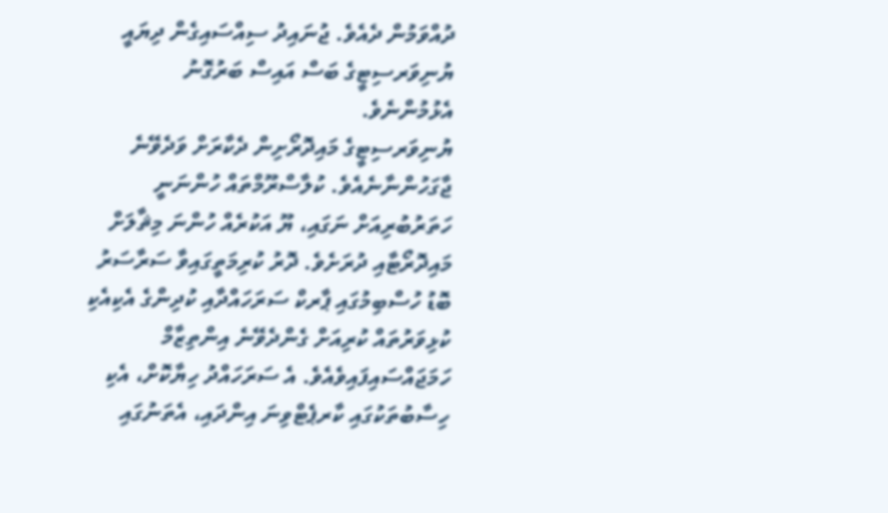ދުއްވަމުން ދެއެވެ. ޖުނައިދު ސިއްސައިގެން ދިޔައީ ޔުނިވަރސިޓީގެ ބަސް އައިސް ބަރުގޮނު އެޅުމުންނެވެ.
ޔުނިވަރސިޓީގެ މައިދޮރޯށިން ދެކާރަށް ވަދެވޭނެ ޖާގަހުންނާނެއެވެ. ކުލާސްރޫމްތައް ހުންނަނީ ހަތަރުބުރިއަށް ނަގައި، ޔޫ އަކުރެއް ހުންނަ މިޘާލަށް މައިދޮރޯޓާއި ދުރަށެވެ. ދޮރު ކުރިމަތީގައިވާ ސަރާސަރު ބޮޑު ހުސްބިމުގައި ޕާރކް ސަރަހައްދާއި ކުދިންގެ އެކިއެކި ކުޅިވަރުތައް ކުރިއަށް ގެންދެވޭނެ އިންތިޒާމް ހަމަޖައްސައިފައިވެއެވެ. އެ ސަރަހައްދު ހިޔާކޮށް، އެކި ހިސާބުތަކުގައި ކާރޕެޓްވިނަ އިންދައި، އެތަނުގައި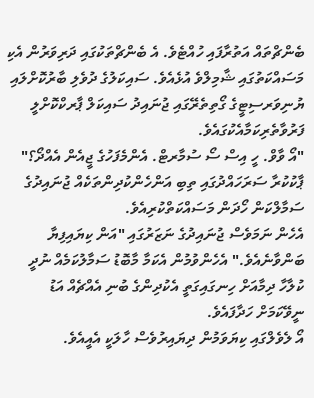ބެންޗްތައް އަތުރާފައި ހުއްޓެވެ. އެ ބެންޗްތަކުގައި ދަރިވަރުން އެކި މަސައްކަތުގައި ޝާމިލްވެ އުޅެއެވެ. ސައިކަލުގެ ދުވެލި ބާރުކޮށްލައި ޔުނިވަރސިޓީގެ ގޯތިތެރޭގައި ޖުނައިދު ސައިކަލް ޕާރކްކޮށްލީ ފަރުވާތެރިކަމާއެކުގައެވެ.
"އޯ ވާވް. ހީ އިސް ސޯ ސުމާރޓް. އެންމެފަހުގެ ޖީއެން އެއްދޯ؟" ޕާކުކުރާ ސަރަހައްދުގައި ތިބި އަންހެންކުދިންތަކެއް ޖުނައިދުގެ ސަމާލްކަން ހޯދަން މަސައްކަތްކުރިއެވެ.
އެހެން ނަމަވެސް ޖުނައިދުގެ ނަޒަރުގައި "އަން ކިޔައިފިޔާ ބަންވާނެއެވެ." އެހެންވުމުން އެކަމާ މާބޮޑު ސަމާލުކަމެއް ނުދީ ކުލާހާ ދިމާއަށް ހިނގައިގަތީ އެކުދިންގެ ބުނި އެއްޗެއް އަޑު ނީވޭކަމަށް ހަދާފައެވެ.
އޯ ލެވެލްގައި ކިޔަވަމުން ދިޔައިރުވެސް ހާލަކީ އެއީއެވެ.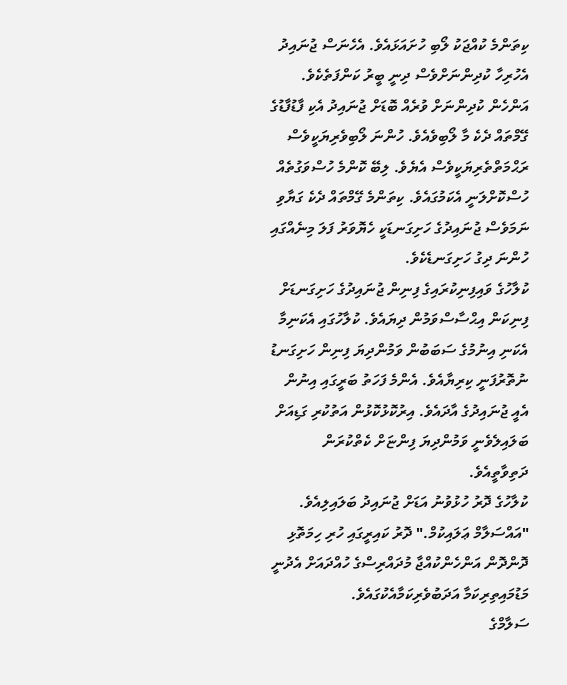ކިތަންމެ ކުއްޖަކު ލޯބި ހުށައަޅައެވެ. އެހެނަސް ޖުނައިދު އެހުރިހާ ކުދިންނަށްވެސް ދިނީ ބީރު ކަންފަތެކެވެ. އަންހެން ކުދިންނަށް ވުރެއް ބޮޑަށް ޖުނައިދު އެކި ފާޑުފާޑުގެ ގޭމްތައް ދެކެ މާ ލޯބިވެއެވެ. ހުންނަ ލޯބިވެރިޔަކީވެސް ރަޙްމަތްތެރިޔަކީވެސް އެޔެވެ. ލިބޭ ކޮންމެ ހުސްވަގުތެއް ހުސްކޮށްލަނީ އެކަމުގައެވެ. ކިތަންމެ ގޭމްތައް ދެކެ ގަޔާވި ނަމަވެސް ޖުނައިދުގެ ހަށިގަނޑަކީ ހެޔޮވަރު ފަލަ މިނެއްގައި ހުންނަ ދިގު ހަށިގަނޑެކެވެ.
ކުލާހުގެ ވައިފިނިކުރައިގެ ފިނިން ޖުނައިދުގެ ހަށިގަނޑަށް ފިނިކަން އިޙްސާސްވަމުން ދިޔައެވެ. ކުލާހުގައި އެކަނިމާ އެކަނި އިނުމުގެ ސަބަބުން ވަމުންދިޔަ ފިނިން ހަށިގަނޑު ނުތޮރުފަނީ ކިރިޔާއެވެ. އެންމެ ފަހަތު ބަރީގައި އިނުން އެއީ ޖުނައިދުގެ އާދައެވެ. އިރުކޮޅުކޮޅުން އަތުކުރި ގަޑިއަށް ބަލައިލެވެނީ ވަމުންދިޔަ ފިންޏަށް ކެތްކުރަން ދަތިވާތީއެވެ.
ކުލާހުގެ ދޮރު ހުޅުވުނު އަޑަށް ޖުނައިދު ބަލައިލިއެވެ.
"އައްސަލާމް ޢަލައިކުމް." ދޮރު ކައިރީގައި ހުރި ހިމަތޮޅި ދޮންދޮން އަންހެންކުއްޖާ މުދައްރިސްގެ ހުއްދައަށް އެދުނީ މަޑުމައިތިރިކަމާ އަދަބުވެރިކަމާއެކުގައެވެ.
ސަލާމްގެ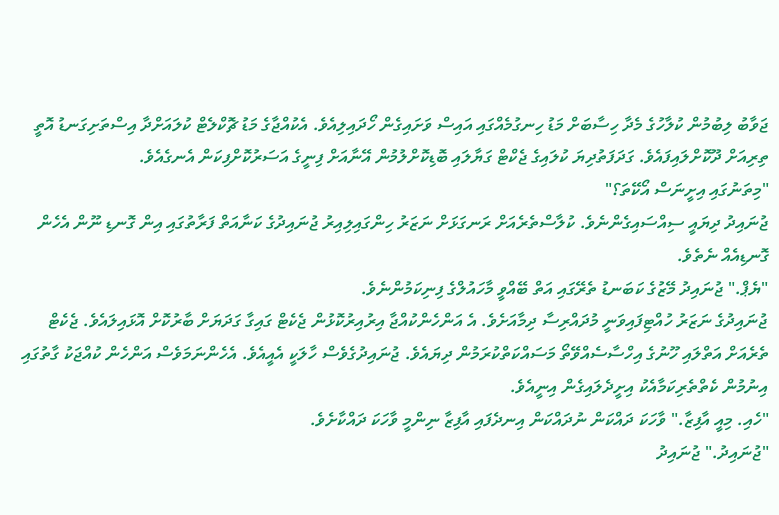ޖަވާބު ލިބުމުން ކުލާހުގެ މެދާ ހިސާބަށް މަޑު ހިނގުމެއްގައި އައިސް ވަށައިގެން ހޯދައިލިއެވެ. އެކުއްޖާގެ މަޑު ޗޮކްލެޓް ކުލައަށްދާ އިސްތަށިގަނޑު އޮތީ ތިރިއަށް ދޫކޮށްލައިފައެވެ. ގަދަފަތުދިޔަ ކުލައިގެ ޖެކްޓް ގަޔާލައި ބޮޑިކޮށްލުމުން އޭނާއަށް ފިނީގެ އަސަރުކޮށްފިކަން އެނގެއެވެ.
"މިތަނުގައި އިށީނަސް އޯކޭތަ؟"
ޖުނައިދު ދިޔައީ ސިއްސައިގެންނެވެ. ކުލާސްތެރެއަށް ރަނގަޅަށް ނަޒަރު ހިންގައިލިއިރު ޖުނައިދުގެ ކަނާއަތް ފަރާތުގައި އިން ގޮނޑި ނޫން އެހެން ގޮނޑިއެއް ނެތެވެ.
"ޔެޕް." ޖުނައިދު މޭޒުގެ ކަބަނޑު ތެރޭގައި އަތް ބޭއްވީ މާހައުލްގެ ފިނިކަމުންނެވެ.
ޖުނައިދުގެ ނަޒަރު ހުއްޓިފައިވަނީ މުދައްރިސާ ދިމާއަށެވެ. އެ އަންހެންކުއްޖާ އިރުއިރުކޮޅުން ޖެކެޓް ގައިގާ ގަދަޔަށް ބާރުކޮށް އޮޅައިލައެވެ. ޖެކެޓް ތެރެއަށް އަތްލައި ހޫނުގެ އިހްސާސެއްވޭތޯ މަސައްކަތްކުރަމުން ދިޔައެވެ. ޖުނައިދުގެވެސް ހާލަކީ އެއީއެވެ. އެހެންނަމަވެސް އަންހެން ކުއްޖަކު ގާތުގައި އިނުމުން ކެތްތެރިކަމާއެކު އިށީދެލައިގެން އިނީއެވެ.
"ހެއި. މިއީ އާފިޒާ." ވާހަކަ ދައްކަން ނުދައްކަން އިނދެފައި އާފިޒާ ނިންމީ ވާހަކަ ދައްކާށެވެ.
"ޖުނައިދު." ޖުނައިދު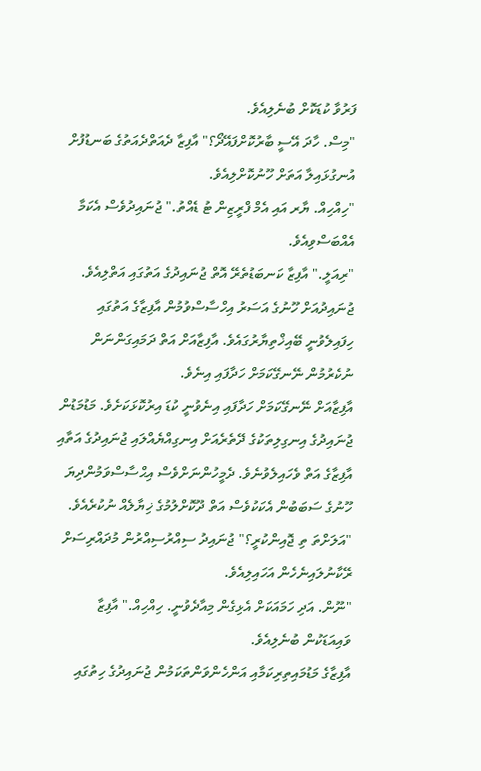ފަރުވާ ކުޑަކޮށް ބުނެލިއެވެ.
"މިސް. ހާދަ އޭސީ ބާރުކޮށްފައޭދޯ؟" އާފިޒާ ދެއަތްދެއަތުގެ ބަނޑުފުށް އުނގުޅައިލާ އަތަށް ހޫނުކޮށްލިއެވެ.
"ހިއްހިއް. ޔާރ އައި އެމް ފްރީޒިން ޓު ޑެއްތު." ޖުނައިދުވެސް އެކަމާ އެއްބަސްވިއެވެ.
"ރިއަލީ." އާފިޒާ ކަނބަޑުތެރޭ އޮތް ޖުނައިދުގެ އަތުގައި އަތްލިއެވެ.
ޖުނައިދުއަށް ހޫނުގެ އަސަރު އިހްސާސްވުމުން އާފިޒާގެ އަތުގައި ހިފައިލެވުނީ ބޭއިޚްތިޔާރުގައެވެ. އާފިޒާއަށް އަތް ދަމައިގަންނަން ނުކެރުމުން ނޭނގޭކަމަށް ހަދާފައި އިނެވެ.
އާފިޒާއަށް ނޭނގޭކަމަށް ހަދާފައި އިނެވުނީ ކުޑަ އިރުކޮޅަކަށެވެ. މަޑުމަޑުން ޖުނައިދުގެ އިނގިލިތަކުގެ ދޭތެރެއަށް އިނގިއްޔެއްލައި ޖުނައިދުގެ އަތާއި އާފިޒާގެ އަތް ވެހައިލެވުނެވެ. ދެމީހުންނަށްވެސް އިޙްސާސްވަމުންދިޔަ ހޫނުގެ ސަބަބުން އެކަކުވެސް އަތް ދޫކޮށްލުމުގެ ޚިޔާލެއް ނުކުރެއެވެ.
"އަލަށްތަ ތި ޖޮއިންކުރީ؟" ޖުނައިދު ސިއްރުސިއްރުން މުދައްރިސަށް ރޭކާނުލައިނެހެން އަހައިލިއެވެ.
"ނޫން. އަދި ހަމައަކަށް އެޅިގެން މިއާދެވުނީ. ހިއްހިއް." އާފިޒާ ވައިއަޑަކުން ބުނެލިއެވެ.
އާފިޒާގެ މަޑުމައިތިރިކަމާއި އަންހެންވަންތަކަމުން ޖުނައިދުގެ ހިތުގައި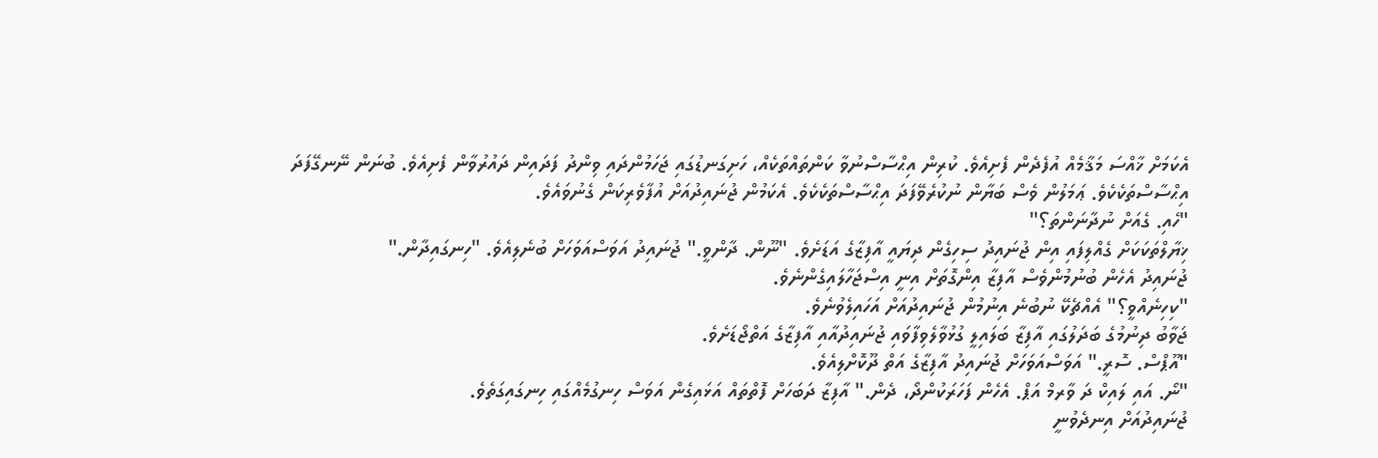އެކަމަށް ޚާއްސަ މަޤާމެއް އުފެދެން ފެށިއެވެ. ކުރިން އިޙްސާސްނުވާ ކަންތައްތަކެއް، ހަށިގަނޑުގައި ޖަހަމުންދައި ވިންދު ފަދައިން ދައުރުވާން ފެށިއެވެ. ބުނަން ނޭނގޭފަދަ އިޙްސާސްތަކެކެވެ. ޢަމަލުން ވެސް ބަޔާން ނުކުރެވޭފަދަ އިޙްސާސްތަކެކެވެ. އެކަމުން ޖުނައިދުއަށް އުފާވެރިކަން ގެނުވައެވެ.
"ހެއި. ގެއަށް ނުދާނަންތަ؟"
ޚިޔާލްތަކަކަށް ގެއްލިފައި އިން ޖުނައިދު ސިހިގެން ދިޔައީ އާފިޒާގެ އަޑަށެވެ. "ނޫން. ދާންވީ." ޖުނައިދު އަވަސްއަވަހަށް ބުނެލިއެވެ. "ހިނގައިދާން."
ޖުނައިދު އެހެން ބުނުމުންވެސް އާފިޒާ އިންގޮތަށް އިނީ އިސްޖަހާލައިގެންނެވެ.
"ކިހިނެއްވީ؟" އެއްޗެކޭ ނުބުނެ އިނުމުން ޖުނައިދުއަށް އަހައިލެވުނެވެ.
ޖަވާބު ދިނުމުގެ ބަދަލުގައި އާފިޒާ ބަލައިލީ ގުޅުވާލެވިފާވައި ޖުނައިދުއާއި އާފިޒާގެ އަތްޖޯޑަށެވެ.
"އޫޕްސް. ސޮރީ." އަވަސްއަވަހަށް ޖުނައިދު އާފިޒާގެ އަތް ދޫކޮށްލިއެވެ.
"ނޯ. އައި ލައިކް ދަ ވާރމް އަޕް. އެހެން ފަހަރަކުންދޯ، ދެން." އާފިޒާ ދަބަހަށް ފޮތްތައް އަޅައިގެން އަވަސް ހިނގުމެއްގައި ހިނގައިގަތެވެ.
ޖުނައިދުއަށް އިނދެވުނީ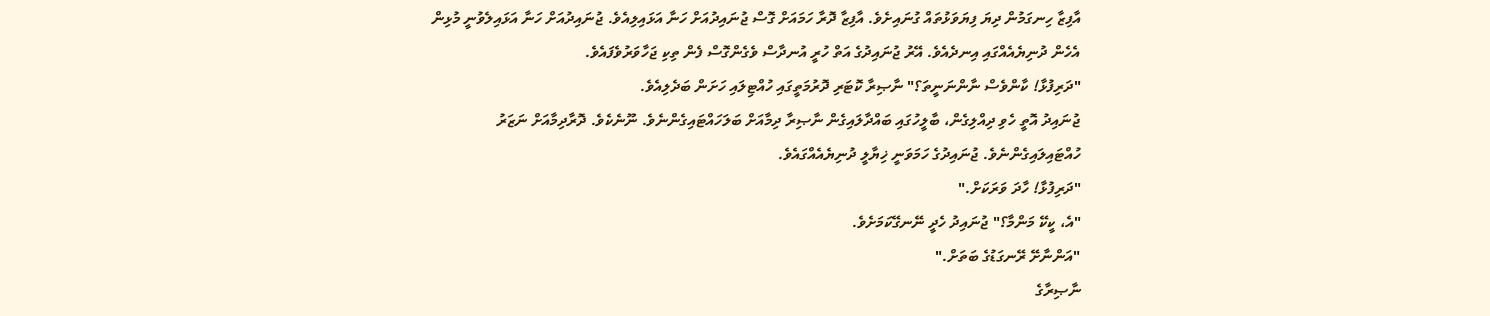އާފިޒާ ހިނގަމުން ދިޔަ ފިޔަވަޅުތައް ގުނައިށެވެ. އާފިޒާ ދޮރާ ހަމައަށް ގޮސް ޖުނައިދުއަށް ހަނާ އަޅައިލިއެވެ. ޖުނައިދުއަށް ހަނާ އަޅައިލެވުނީ މުޅިން އެހެން ދުނިޔެއެއްގައި އިނދެއެވެ. އޭރު ޖުނައިދުގެ އަތް ހުރީ އުނދާސް ވެގެންގޮސް ފެން ތިކި ޖަހާވަރުވެފައެވެ.
"ދަރިފުޅާ! ކާންވެސް ނާންނަނީތަ؟" ނާޞިރާ ކޮޓަރި ދޮރުމަތީގައި ހުއްޓިލައި ހަށަން ބަދެލިއެވެ.
ޖުނައިދު އޮތީ ހެވި ދިއްލިގެން، ބާލީހުގައި ބައްދާލައިގެން ނާޞިރާ ދިމާއަށް ބަލަހައްޓައިގެންނެވެ. ނޫނެކެވެ. ދޮރާދިމާއަށް ނަޒަރު ހުއްޓައިލައިގެންނެވެ. ޖުނައިދުގެ ހަމަވަނީ ޚިޔާލީ ދުނިޔެއެއްގައެވެ.
"ދަރިފުޅާ! ހާދަ ވަރަކަށް."
"އެ، ކީކޭ މަންމާ؟" ޖުނައިދު ހެދީ ނޭނގޭކަމަށެވެ.
"އަންނާށޭ ރޭނގަޑުގެ ބަތަށް."
ނާޞިރާގެ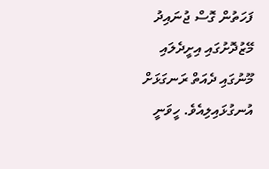ފަހަތުން ގޮސް ޖުނައިދު މޭޒުދޮށުގައި އިށީދެލައި މޫނުގައި ދެއަތް ރަނގަޅަށް އުނގުޅައިލިއެވެ. ހީވަނީ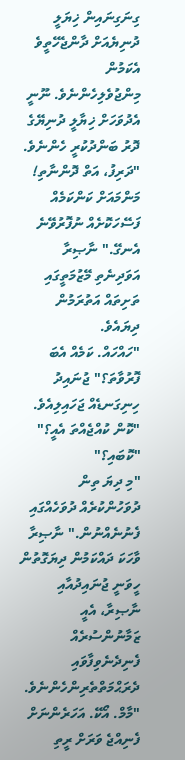ގިނަގިނައިން ޚިޔަލީ ދުނިޔެއަށް ދާންޖެހޭތީވެ އެކަމުން މިންޖުވެލިހެންނެވެ. ނޫނީ އެދުވަހަށް ޚިޔާލީ ދުނިޔޭގެ ދޮރު ބަންދުކުރީ ހެންނެވެ.
"ދަރިފު، އަތް ދޮންނާތި! މަންމައަށް ކަންކަމެއް ފަސޭހަކޮށެއް ނުފޮރުވޭނެ އެނގޭ." ނާޞިރާ އަވަދިނެތި މޭޒުމަތީގައި ތަށިތައް އަތުރަމުން ދިޔައެވެ.
"ހައްހައް. ކަމެއް އެބަ ފޮރުވާތަ؟" ޖުނައިދު ހިނިގަނޑެއް ޖަހައިލިއެވެ.
"ކޮން ކުއްޖެއްތަ އެއީ؟"
"ކޮބައި؟"
"މި ދިޔަ ތިން ދުވަހުންކުރެއް ދުވަހެއްގައި ފެނުނެއްނުން." ނާޞިރާ ވާހަކަ ދައްކަމުން ދިޔަގޮތުން ހީވަނީ ޖުނައިދުއާއި ނާޞިރާ، އެއީ ޒަމާނުންސުރެއް ފެނިދެނެވިފާވައި ދެރަޙްމަތްތެރިންހެންނެވެ.
"މާމް. އޯކޭ. އަހަރެންނަށް ފެނިއްޖެ ވަރަށް ރީތި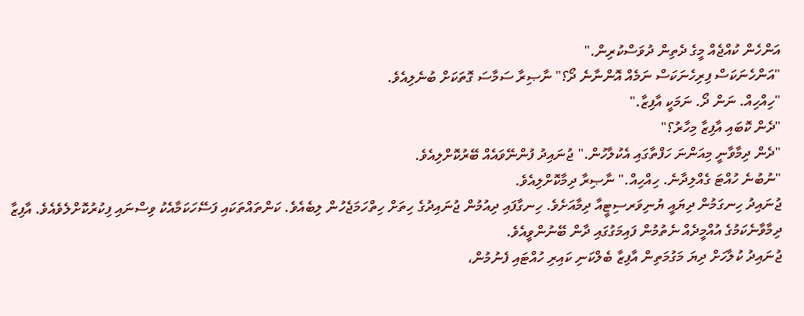އަންހެން ކުއްޖެއް މީގެ ދެތިން ދުވަސްކުރިން."
"އަންހެނަކަސް ފިރިހެނަކަސް ނަމެއް އޮންނާނެ ދޯ؟" ނާޞިރާ ސަމާސަ ގޮތަކަށް ބުނެލިއެވެ.
"ހިއްހިއް. ނަން ދޯ. ނަމަކީ އާފިޒާ."
"ދެން ކޮބައި އާފިޒާ މިހާރު؟"
"ދެން ދިމާވާނީ މިއަންނަ ހަފްތާގައި އެކުލާހުން." ޖުނައިދު ފުންނޭވައެއް ބޭރުކޮށްލިއެވެ.
"ނުބުނެ ހުއްޓަ ގެއްލިދާނެ. ހިއްހިއް." ނާޞިރާ ދިމާކޮށްލިއެވެ.
ޖުނައިދު ހިނގަމުން ދިޔައީ ޔުނިވަރސިޓީއާ ދިމާއަށެވެ. ހިނގާފައި ދިއުމުން ޖުނައިދުގެ ހިތަށް ހިތްހަމަޖެހުން ލިބެއެވެ. ކަންތައްތަކައި ފަސޭހަކަމާއެކު ވިސްނައި ފިކުރުކޮށްލެވެއެވެ. އާފިޒާ ދިމާވާނެކަމުގެ އުއްމީދެއް ނެތުމުން ފައިމަގުގައި ދާން ބޭނުންވީއެވެ.
ޖުނައިދު ކުލާހަށް ދިޔަ މަގުމަތިން އާފިޒާ ބެލްކަނި ކައިރި ހުއްޓައި ފެނުމުން،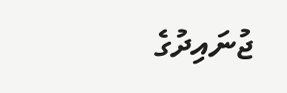ޖުނައިދުގެ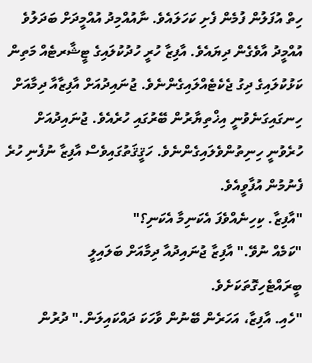ހިތް އުފަލުން ފުމެން ފެށި ކަހަލައެވެ. ނާއުއްމިދު އުއްމީދަށް ބަދަލުވެ އުއްމީދު އާވެގެން ދިޔައެވެ. އާފިޒާ ހުރީ ހުދުކުލައިގެ ޓީޝާރޓެއް މަތިން ކަޅުކުލައިގެ ދިގު ޖެކެޓެއްލައިގެންނެވެ. ޖުނައިދުއަށް އާފިޒާއާ ދިމާއަށް ހިނގައިގަނެވުނީ އިޚްތިޔާރުން ބޭރުގައި ހުރެއެވެ. ޖުނައިދުއަށް ހުރެވުނީ ހިނިތުންވެލައިގެންނެވެ. ހަޤީޤަތުގައިވެސް އާފިޒާ ނުފެނި ހުރެ ފެނުމުން އުފާވީއެވެ.
"އާފިޒާ. ކިހިނެއްވެފަ އެކަނިމާ އެކަނި؟"
"ކަމެއް ނުވޭ." އާފިޒާ ޖުނައިދުއާ ދިމާއަށް ބަލައިލީ ބީރައްޓެހިގޮތަކަށެވެ.
"ހެއި. އާފިޒާ، އަހަރެން ބޭނުން ވާހަކަ ދައްކައިލަން." ދުރުން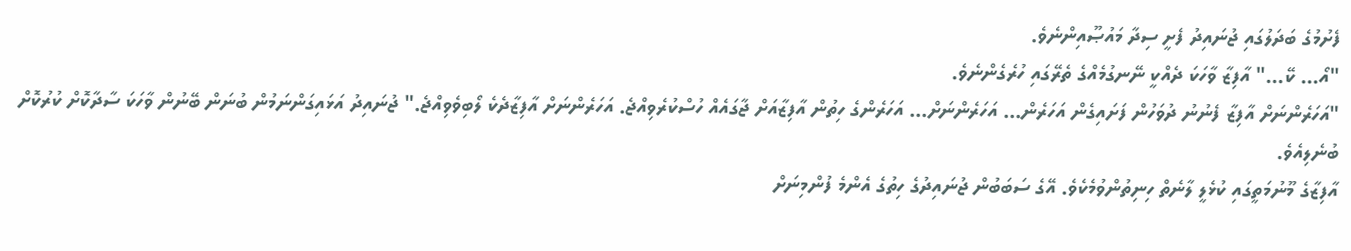ފެށުމުގެ ބަދަލުގައި ޖުނައިދު ފެށީ ސިދާ މައުޞޫއިންނެވެ.
"އޯ... ކޭ..." އާފިޒާ ވާހަކަ ދެއްކީ ނޭނގުމެއްގެ ތެރޭގައި ހުރެގެންނެވެ.
"އަހަރެންނަށް އާފިޒާ ފެނުނު ދުވަހުން ފަށައިގެން އަހަރެން... އަހަރެންނަށް... އަހަރެންގެ ހިތުން އާފިޒާއަށް ޖާގައެއް ހުސްކުރެވިއްޖެ. އަހަރެންނަށް އާފިޒާދެކެ ލޯބިވެވިއްޖެ." ޖުނައިދު އަޅައިގަންނަމުން ބުނަން ބޭނުން ވާހަކަ ސާދާކޮށް ކުރުކޮށް ބުނެލިއެވެ.
އާފިޒާގެ މޫނުމަތީގައި ކުޅެލީ ލާނެތް ހިނިތުންވުމެކެވެ. އޭގެ ސަބަބުން ޖުނައިދުގެ ހިތުގެ އެންމެ ފުންމިނަށް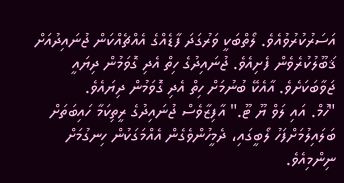އަސަރުކުރުވުއެވެ. ލޯތްބަކީ ވަރުގަދަ ފާޑެއްގެ އެއްޗެއްކަން ޖުނައިދުއަށް ޤަބޫލުކުރެވެން ފެށިއެވެ. ޖުނައިދުގެ ހިތް އެދި ގޮވަމުން ދިޔައީ ޖަވާބަކަށެވެ. އާއެކޭ ބުނުމަށް ހިތް އެދި ގޮވަމުން ދިޔައެވެ.
"ހުމް. އައި ލަވް ޔޫ ޓޫ." އާފިޒާވެސް ޖުނައިދުގެ ރީތިކަމާ ހައިބަތަށް ބަލައިލުމަށްފަހު ލޯބީގައި، ދެމީހުންވެގެން އެއްމަގަކުން ހިނގުމަށް ނިންމިއެވެ.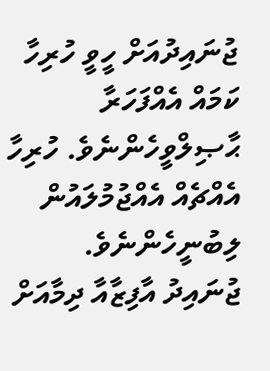ޖުނައިދުއަށް ހީވީ ހުރިހާ ކަމައް އެއްފަހަރާ ޙާޞިލްވީހެންނެވެ. ހުރިހާ އެއްޗެއް އެއްޖުމުލައުން ލިބުނީހެންނެވެ. ޖުނައިދު އާފިޒާއާ ދިމާއަށް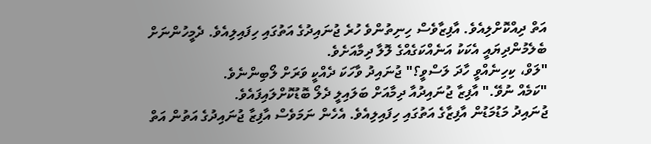އަތް ދިއްކޮށްލިއެވެ. އާފިޒާވެސް ހިނިތުންވެ ހުރެ ޖުނައިދުގެ އަތުގައި ހިފައިލިއެވެ. ދެމީހުންނަށް ބެލެމުންދިޔައީ އެކަކު އަނެއްކަގެއްގެ ލޮލާ ދިމާއަށެވެ.
"ލަވް، ކިހިނެއްވީ ހާދަ ލަސްވީ؟" ޖުނައިދު ވާހަކަ ދެއްކީ ވަރަށް ލޯބިންނެވެ.
"ކަމެއް ނުވޭ." އާފިޒާ ޖުނައިދުއާ ދިމާއަށް ބަލައިލީ ދެލޯ ބޮޑުކޮށްލައިފައެވެ.
ޖުނައިދު މަޑުމަޑުން އާފިޒާގެ އަތުގައި ހިފައިލިއެވެ. އެހެން ނަމަވެސް އާފިޒާ ޖުނައިދުގެ އަތުން އަތް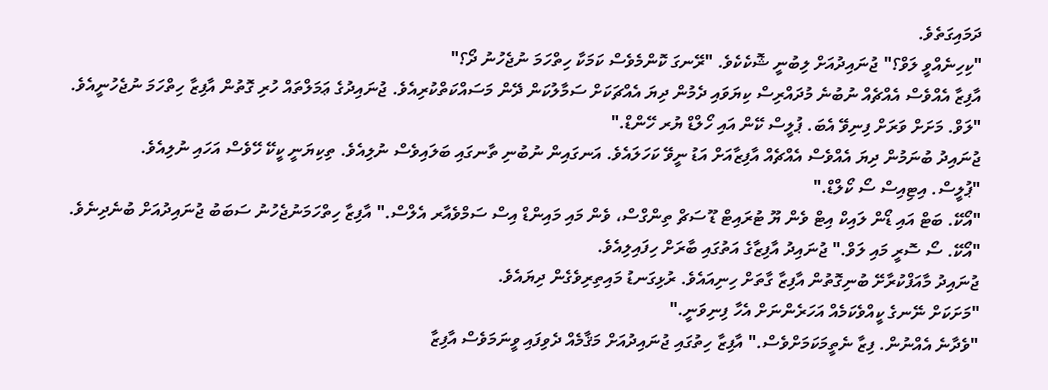ދަމައިގަތެވެ.
"ކިހިނެއްވީ ލަވް؟" ޖުނައިދުއަށް ލިބުނީ ޝޮކެކެވެ. "ރޭނގަ ކޮންމެވެސް ކަމަކާ ހިތްހަމަ ނުޖެހުނު ދޯ؟"
އާފިޒާ އެއްވެސް އެއްޗެއް ނުބުނެ މުދައްރިސް ކިޔަވައި ދެމުން ދިޔަ އެއްޗަކަށް ސަމާލުކަން ދޭން މަސައްކަތްކުރިއެވެ. ޖުނައިދުގެ ޢަމަލްތައް ހުރި ގޮތުން އާފިޒާ ހިތްހަމަ ނުޖެހުނީއެވެ.
"ލަވް. މަށަށް ވަރަށް ފިނިވޭ އެބަ. ޕުލީސް ކޭން އައި ހޯލްޑް ޔުރ ހޭންޑް."
ޖުނައިދު ބުނަމުން ދިޔަ އެއްވެސް އެއްޗެއް އާފިޒާއަށް އަޑު ނީވޭ ކަހަލައެވެ. އަނގައިން ނުބުނި ތާނގައި ބަލައިވެސް ނުލިއެވެ. ތިކިޔަނީ ކީކޭ ހޭވެސް އަހައި ނުލިއެވެ.
"ޕުލީސް. އިޓިއިސް ސޯ ކޯލްޑް."
"އޯކޭ. ބަޓް އައި ޑޯން ލައިކް އިޓް ވެން ޔޫ ޓުރައިޓް ޑޫ ސަޗް ތިންގްސް، ވެން މައި މައިންޑް އިސް ސަމްވެއާރ އެލްސް." އާފިޒާ ހިތްހަމަނުޖެހުނު ސަބަބު ޖުނައިދުއަށް ބުނެދިނެވެ.
"އޯކޭ. ސޯ ސޮރީ މައި ލަވް." ޖުނައިދު އާފިޒާގެ އަތުގައި ބާރަށް ހިފައިލިއެވެ.
ޖުނައިދު މާއަފްކުރާށޭ ބުނިގޮތުން އާފިޒާ ގާތަށް ހިނިއައެވެ. ރުޅިގަނޑު މައިތިރިވެގެން ދިޔައެވެ.
"މަށަކަށް ނޭނގެ ކީއްވެކަމެއް އަހަރެންނަށް އެހާ ފިނިވަނީ."
"ވެދާނެ އެއްނުން. ފިޒާ ނެތީމަކަމަށްވެސް." އާފިޒާ ހިތުގައި ޖުނައިދުއަށް މަޤާމެއް ދެވިފައި ވީނަމަވެސް އާފިޒާ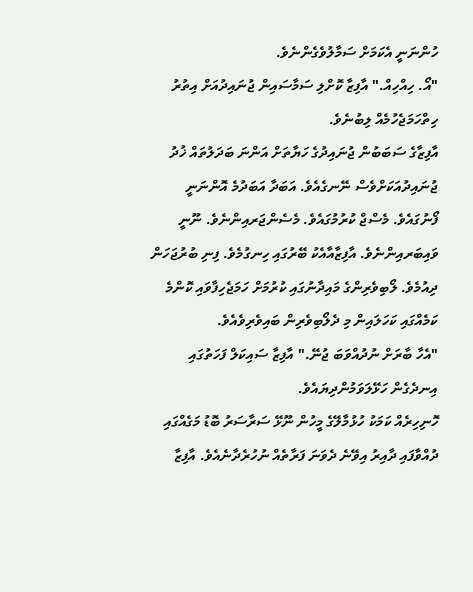ހުންނަނީ އެކަމަށް ސަމާލުވެގެންނެވެ.
"އޯ. ހިއްހިއް." އާފިޒާ ކޮށްލި ސަމާސައިން ޖުނައިދުއަށް އިތުރު ހިތްހަމަޖެހުމެއް ލިބުނެވެ.
އާފިޒާގެ ސަބަބުން ޖުނައިދުގެ ހަޔާތަށް އަންނަ ބަދަލުތައް ޚުދު ޖުނައިދުއަކަށްވެސް ނޭނގެއެވެ. އަބަދާ އަބަދުމެ އޮންނަނީ ފޯނުގައެވެ. މެސްޖް ކުރުމުގައެވެ. މެސެންޖަރއިންނެވެ. ނޫނީ ވައިބަރއިންނެވެ. އާފިޒާއާއެކު ބޭރުގައި ހިނގުމެވެ. ފިނި ބުރުޖަހަން ދިއުމެވެ. ލޯބިވެރިންގެ މައިދާނުގައި ކުރުމަށް ހަމަޖެހިފާވައި ކޮންމެ ކަމެއްގައި ކަހަލައިން މި ދެލޯބިވެރިން ބައިވެރިވެއެވެ.
"އެހާ ބާރަށް ނުދުއްވަބަ ޖުނޭ." އާފިޒާ ސައިކަލް ފަހަތުގައި އިނދެގެން ހަޅޭލަވަމުންދިޔައެވެ.
ހޮނިހިރެއް ކަމަކު ހުޅުމާލޭގެ މީހުން ނޫޅޭ ސަރާސަރު ބޮޑު މަގެއްގައި ދުއްވާފައި ދާއިރު އިވޭނެ ދެވަނަ ފަރާތެއް ނުހުރެދާނެއެވެ. އާފިޒާ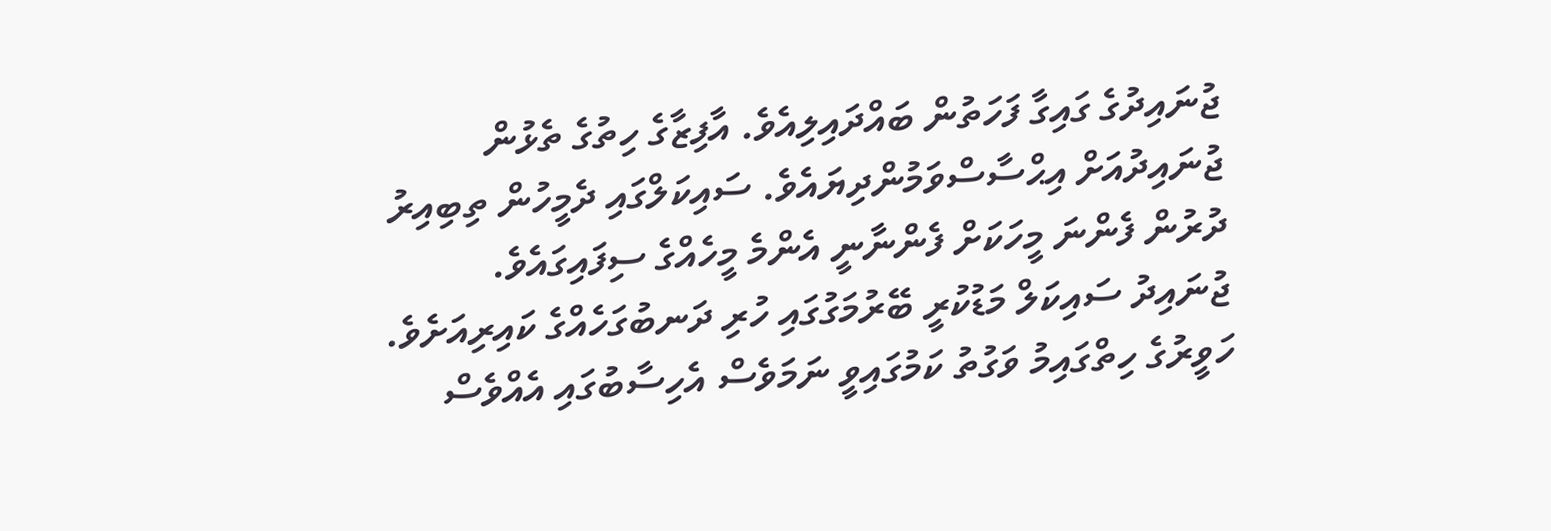ޖުނައިދުގެ ގައިގާ ފަހަތުން ބައްދައިލިއެވެ. އާފިޒާގެ ހިތުގެ ތެޅުން ޖުނައިދުއަށް އިޙްސާސްވަމުންދިޔައެވެ. ސައިކަލްގައި ދެމީހުން ތިބިއިރު ދުރުން ފެންނަ މީހަކަށް ފެންނާނީ އެންމެ މީހެއްގެ ސިފައިގައެވެ.
ޖުނައިދު ސައިކަލް މަޑުކުރީ ބޭރުމަގުގައި ހުރި ދަނބުގަހެއްގެ ކައިރިއަށެވެ. ހަވީރުގެ ހިތްގައިމު ވަގުތު ކަމުގައިވީ ނަމަވެސް އެހިސާބުގައި އެއްވެސް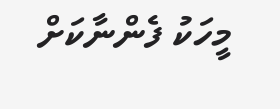މީހަކު ފެންނާކަށް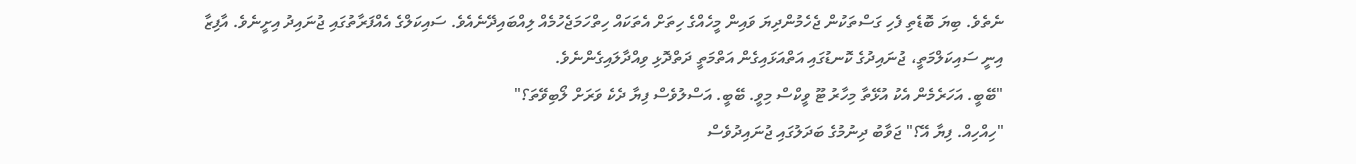ނެތެވެ. ބިޔަ ބޮޑެތި ފެހި ގަސްތަކުން ޖެހެމުންދިޔަ ވައިން މީހެއްގެ ހިތަށް އެތަކައް ހިތްހަމަޖެހުމެއް ލިއްބައިދޭނެއެވެ. ސައިކަލްގެ އެއްފަރާތުގައި ޖުނައިދު އިށީނެވެ. އާފިޒާ އިނީ ސައިކަލްމަތީ، ޖުނައިދުގެ ކޮނޑުގައި އަތްއަޅައިގެން އަތްމަތީ ދަތްދޮޅި ވިއްދާލައިގެންނެވެ.
"ބޭބީ. އަހަރެމެން އެކު އުޅޭތާ މިހާރު ޓޫ ވީކްސް މިވީ. ބޭބީ. އަސްލުވެސް ފިޔާ ދެކެ ވަރަށް ލޯބިވޭތަ؟"
"ހިއްހިއް. ފިޔާ އޭ؟" ޖަވާބު ދިނުމުގެ ބަދަލުގައި ޖުނައިދުވެސް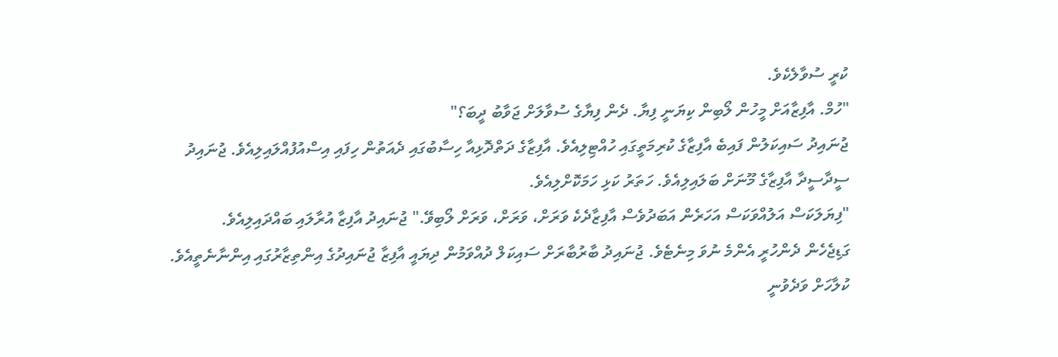ކުރީ ސުވާލެކެވެ.
"ހުމް. އާފިޒާއަށް މީހުން ލޯބިން ކިޔަނީ ފިޔާ. ދެން ފިޔާގެ ސުވާލަށް ޖަވާބު ދީބަ؟"
ޖުނައިދު ސައިކަލުން ފައިބެ އާފިޒާގެ ކުރިމަތީގައި ހުއްޓިލިއެވެ. އާފިޒާގެ ދަތްދޮޅިއާ ހިސާބުގައި ދެއަތުން ހިފައި އިސްއުފުއްލައިލިއެވެ. ޖުނައިދު ސީދާސީދާ އާފިޒާގެ މޫނަށް ބަލައިލިއެވެ. ހަތަރު ކަޅި ހަމަކޮށްލިއެވެ.
"ފިޔަލަކަސް އަލުއްވަކަސް އަހަރެން އަބަދުވެސް އާފިޒާދެކެ ވަރަށް، ވަރަށް، ވަރަށް ލޯބިވޭ." ޖުނައިދު އާފިޒާ އުރާލައި ބައްދައިލިއެވެ.
ގަޑިޖެހެން ދެންހުރީ އެންމެ ނުވަ މިނެޓެވެ. ޖުނައިދު ބާރުބާރަށް ސައިކަލް ދުއްވަމުން ދިޔައީ އާފިޒާ ޖުނައިދުގެ އިންތިޒާރުގައި އިންނާނެތީއެވެ. ކުލާހަށް ވަދެވުނީ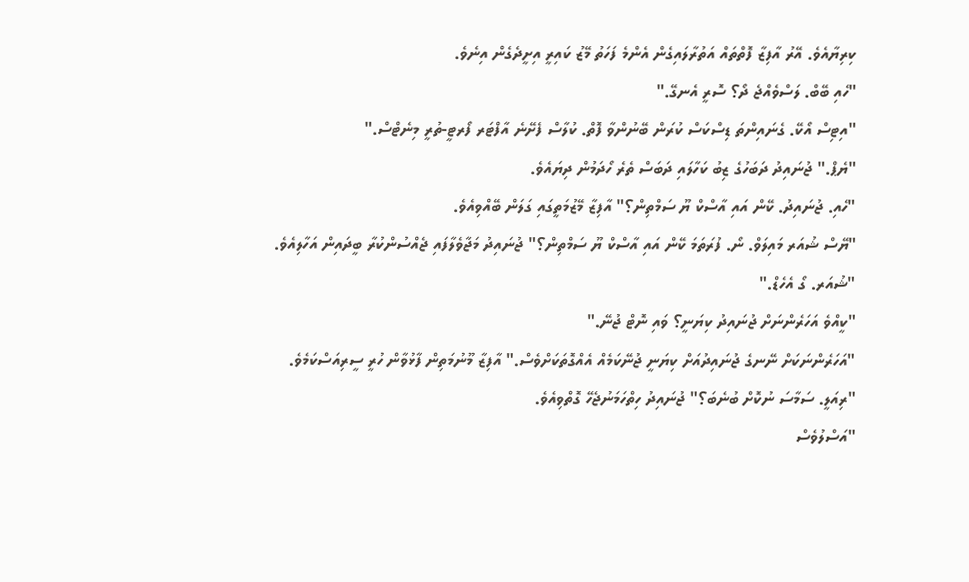ކިރިޔާއެވެ. އޭރު އާފިޒާ ފޮތްތައް އަތުރާލައިގެން އެންމެ ފަހަތު މޭޒު ކައިރީ އިށީދެގެން އިނެވެ.
"ހެއި ބޭބް. ލަސްވެއްޖެ ދޯ؟ ސޮރީ އެނގޭ."
"އިޓިސް އޯކޭ. ގެނައިންތަ ޑިސްކަސް ކުރަން ބޭނުންވާ ފޮތް. ކުލާސް ފެށޭނެ އާފްޓަރ ފޯރޓީ-ތުރީ މިނެޓްސް."
"ޔެޕް." ޖުނައިދު ދަބަހުގެ ޒިބު ކަހާލައި ދަބަސް ތެރެ ހޯދަމުން ދިޔައެވެ.
"ހެއި. ޖުނައިދު. ކޭން އައި އާސްކް ޔޫ ސަމްތިން؟" އާފިޒާ މޭޒުމަތީގައި ގަލަން ބޭއްވިއެވެ.
"ޔޭސް ޝުއަރ މައިލަވް. ނޯ. ފުރަތަމަ ކޭން އައި އާސްކް ޔޫ ސަމްތިން؟" ޖުނައިދު މަޖާވެލާފައި ޖެއްސުންކުރާ ބީދައިން އަހާލިއެވެ.
"ޝުއަރ. ގޯ އެހެޑް."
"ކީއްވެ އަހަރެންނަށް ޖުނައިދު ކިޔަނީ؟ ވައި ނޮޓް ޖުނޭ."
"އަހަރެންނަކަށް ނޭނގެ ޖުނައިދުއަށް ކިޔަނީ ޖުނޭކަމެއް އެއްގޮތަކަށްވެސް." އާފިޒާ މޫނުމަތިން ފާޅުވާން ހުރީ ސީރިއަސްކަމެވެ.
"ރިއަލީ. ސަމާސަ ނުކޮށް ބުނެބަ؟" ޖުނައިދު ހިތްހަމަނުޖެހޭ ގޮތްވިއެވެ.
"އަސްލުވެސް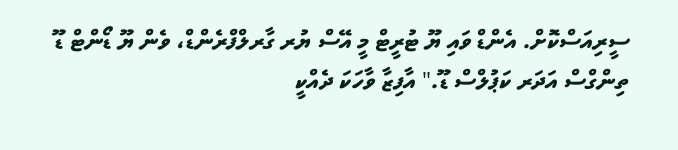ސީރިއަސްކޮށް. އެންޑް ވައި ޔޫ ޓުރީޓް މީ އޭސް ޔުރ ގާރލްފްރެންޑް، ވެން ޔޫ ޑޯންޓް ޑޫ ތިންގްސް އަދަރ ކަޕުލްސް ޑޫ." އާފިޒާ ވާހަކަ ދެއްކީ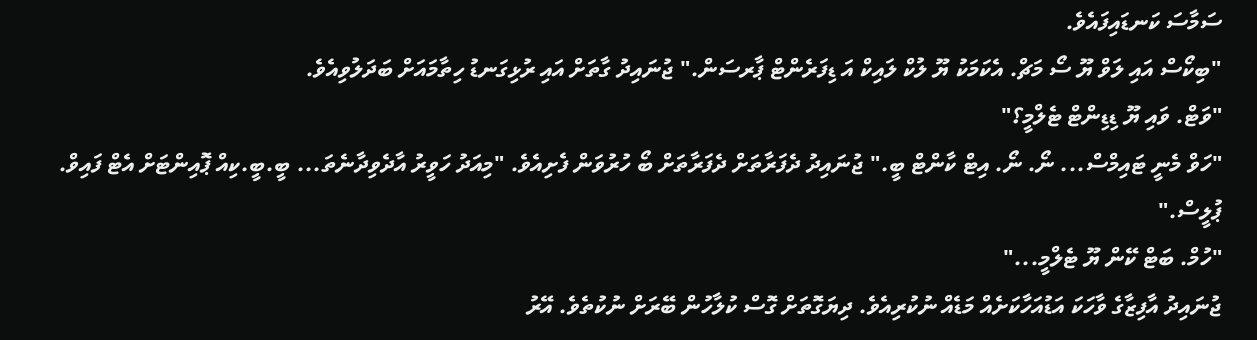ސަމާސަ ކަނޑައިފައެވެ.
"ބިކޯސް އައި ލަވް ޔޫ ސޯ މަޗް. އެކަމަކު ޔޫ ލުކް ލައިކް އަ ޑިފަރެންޓް ޕާރސަން." ޖުނައިދު ގާތަށް އައި ރުޅިގަނޑު ހިތާމައަށް ބަދަލުވިއެވެ.
"ވަޓް. ވައި ޔޫ ޑިޑިންޓް ޓެލްމީ؟"
"ހަވް މެނީ ޓައިމްސް... ނޯ. ނޯ. އިޓް ކާންޓް ބީ." ޖުނައިދު ދެފަރާތަށް ދެފަރާތަށް ބޯ ހުރުވަން ފެށިއެވެ. "މިއަދު ހަވީރު އާދެވިދާނެތަ... ބީ.ބީ.ކިއް ޕޮއިންޓަށް އެޓް ފައިވް. ޕުލީސް."
"ހުމް. ބަޓް ކޭން ޔޫ ޓެލްމީ..."
ޖުނައިދު އާފިޒާގެ ވާހަކަ އަޑުއަހާކަށެއް މަޑެއް ނުކުރިއެވެ. ދިޔަގޮތަށް ގޮސް ކުލާހުން ބޭރަށް ނުކުތެވެ. އޭރު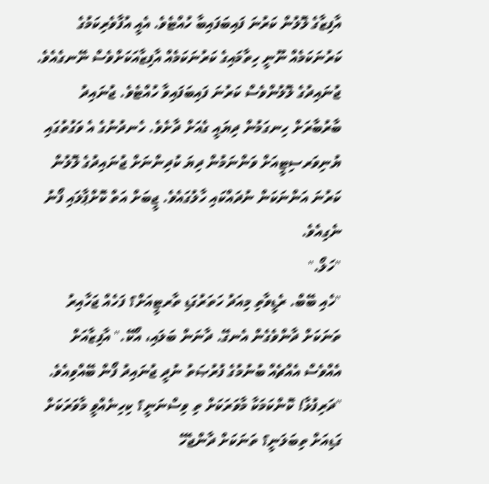އާފިޒާގެ ލޮލުން ކަރުނަ ފައިބަފައިބާ ހުއްޓެވެ. އެއީ އުފާވެރިކަމުގެ ކަރުނަކަމެއް ނޫނީ ހިތާމައިގެ ކަރުނަކަމެއް އާފިޒާއަކަށްވެސް ނޭނގެއެވެ.
ޖުނައިދުގެ ލޮލުންވެސް ކަރުނަ ފައިބަފައިވާ ހުއްޓެވެ. ޖުނައިދު ބާރުބާރަށް ހިނގަމުން ދިޔައީ ގެއަށް ދާށެވެ. ހެނދުނުގެ އެ ވަގުތުގައި ޔުނިވަރސިޓީއަށް ވަންނަމުން ދިޔަ ކުދިންނަށް ޖުނައިދުގެ ލޮލުން ކަރުނަ އަންނަކަން ނުދައްކައި ހާލުގައެވެ. ޖީބަށް އަތް ކޮށްޕާލައި ފޯނު ނެގިއެވެ.
"ހަލޯ."
"ހެއި ބޭބް. ރެޑީވާތި މިއަދު ހަތަރުގަޑި ތާރޓީއަށް؟ ފަހެއް ޖަހާއިރު ތަނަކަށް ދާންވެގެން އެނގޭ. ދާނަން ބަލައި، އޯކޭ." އާފިޒާއަށް އެއްވެސް އެއްޗެއް ބުނުމުގެ ފުރުޞަތު ނުދީ ޖުނައިދު ފޯން ބޭއްވިއެވެ.
"ދަރިފުޅާ! ކޮންކަމަކާ މާވަރަކަށް ތި ވިސްނަނީ؟ ކިހިނެއްވީ މާވަރަކަށް ގަޑިއަށް ތިބަލަނީ؟ ތަނަކަށް ދާންޖެހޭ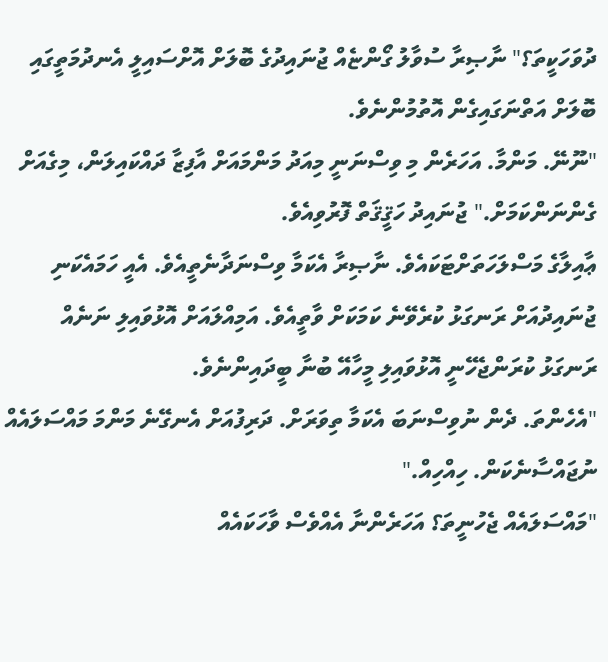ދުވަހަކީތަ؟" ނާޞިރާ ސުވާލު ގޯންޏެއް ޖުނައިދުގެ ބޮލަށް އޮށްސައިލީ އެނދުމަތީގައި ބޮލަށް އަތްނަގައިގެން އޮތުމުންނެވެ.
"ނޫނޭ. މަންމާ. އަހަރެން މި ވިސްނަނީ މިއަދު މަންމައަށް އާފިޒާ ދައްކައިލަން، މިގެއަށް ގެންނަންކަމަށް." ޖުނައިދު ހަޤީޤަތް ފޮރުވިއެވެ.
ޢާއިލާގެ މަސްލަހަތަށްޓަކައެވެ. ނާޞިރާ އެކަމާ ވިސްނަދާނެތީއެވެ. އެއީ ހަމައެކަނި ޖުނައިދުއަށް ރަނގަޅު ކުރެވޭނެ ކަމަކަށް ވާތީއެވެ. އަމިއްލައަށް އޮޅުވައިލި ނަނެއް ރަނގަޅު ކުރަންޖެހޭނީ އޮޅުވައިލި މީހާއޭ ބުނާ ބީދައިންނެވެ.
"އެހެންތަ. ދެން ނުވިސްނަބަ އެކަމާ ތިވަރަށް. ދަރިފުއަށް އެނގޭނެ މަންމަ މައްސަލައެއް ނުޖައްސާނެކަން. ހިއްހިއް."
"މައްސަލައެއް ޖެހުނީތަ؟ އަހަރެންނާ އެއްވެސް ވާހަކައެއް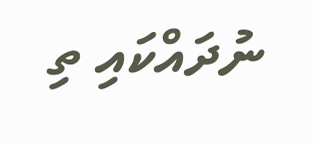ނުދައްކައި ތި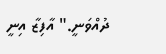ދުއްވަނީ." އާފިޒާ އިނީ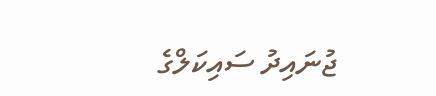ޖުނައިދު ސައިކަލްގެ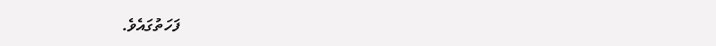ފަހަތުގައެވެ.